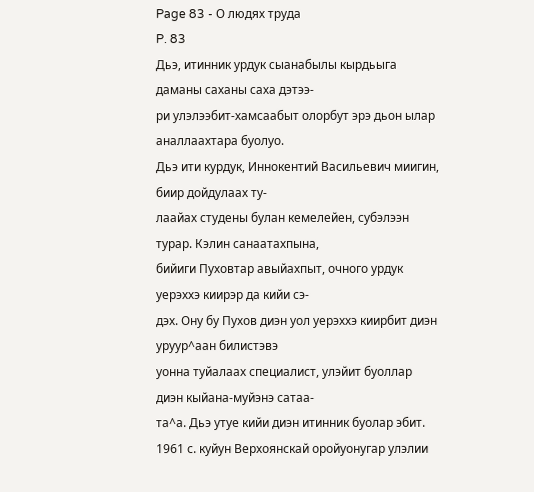Page 83 - О людях труда
P. 83
Дьэ, итинник урдук сыанабылы кырдьыга даманы саханы саха дэтээ-
ри улэлээбит-хамсаабыт олорбут эрэ дьон ылар аналлаахтара буолуо.
Дьэ ити курдук, Иннокентий Васильевич миигин, биир дойдулаах ту-
лаайах студены булан кемелейен, субэлээн турар. Кэлин санаатахпына,
бийиги Пуховтар авыйахпыт, очного урдук уерэххэ киирэр да кийи сэ-
дэх. Ону бу Пухов диэн уол уерэххэ киирбит диэн уруур^аан билистэвэ
уонна туйалаах специалист, улэйит буоллар диэн кыйана-муйэнэ сатаа-
та^а. Дьэ утуе кийи диэн итинник буолар эбит.
1961 с. куйун Верхоянскай оройуонугар улэлии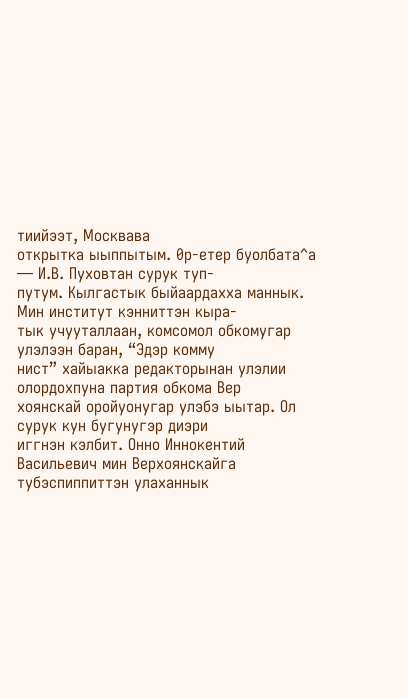тиийээт, Москвава
открытка ыыппытым. 0р-етер буолбата^а — И.В. Пуховтан сурук туп-
путум. Кылгастык быйаардахха маннык. Мин институт кэнниттэн кыра-
тык учууталлаан, комсомол обкомугар улэлээн баран, “Эдэр комму
нист” хайыакка редакторынан улэлии олордохпуна партия обкома Вер
хоянскай оройуонугар улэбэ ыытар. Ол сурук кун бугунугэр диэри
иггнэн кэлбит. Онно Иннокентий Васильевич мин Верхоянскайга
тубэспиппиттэн улаханнык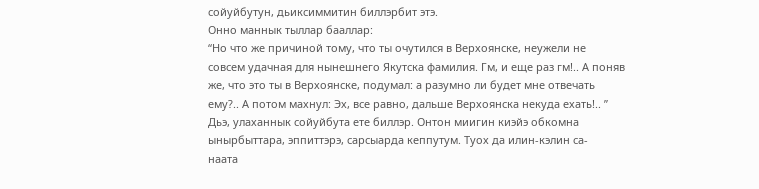сойуйбутун, дьиксиммитин биллэрбит этэ.
Онно маннык тыллар бааллар:
“Но что же причиной тому, что ты очутился в Верхоянске, неужели не
совсем удачная для нынешнего Якутска фамилия. Гм, и еще раз гм!.. А поняв
же, что это ты в Верхоянске, подумал: а разумно ли будет мне отвечать
ему?.. А потом махнул: Эх, все равно, дальше Верхоянска некуда ехать!.. ”
Дьэ, улаханнык сойуйбута ете биллэр. Онтон миигин киэйэ обкомна
ынырбыттара, эппиттэрэ, сарсыарда кеппутум. Туох да илин-кэлин са-
наата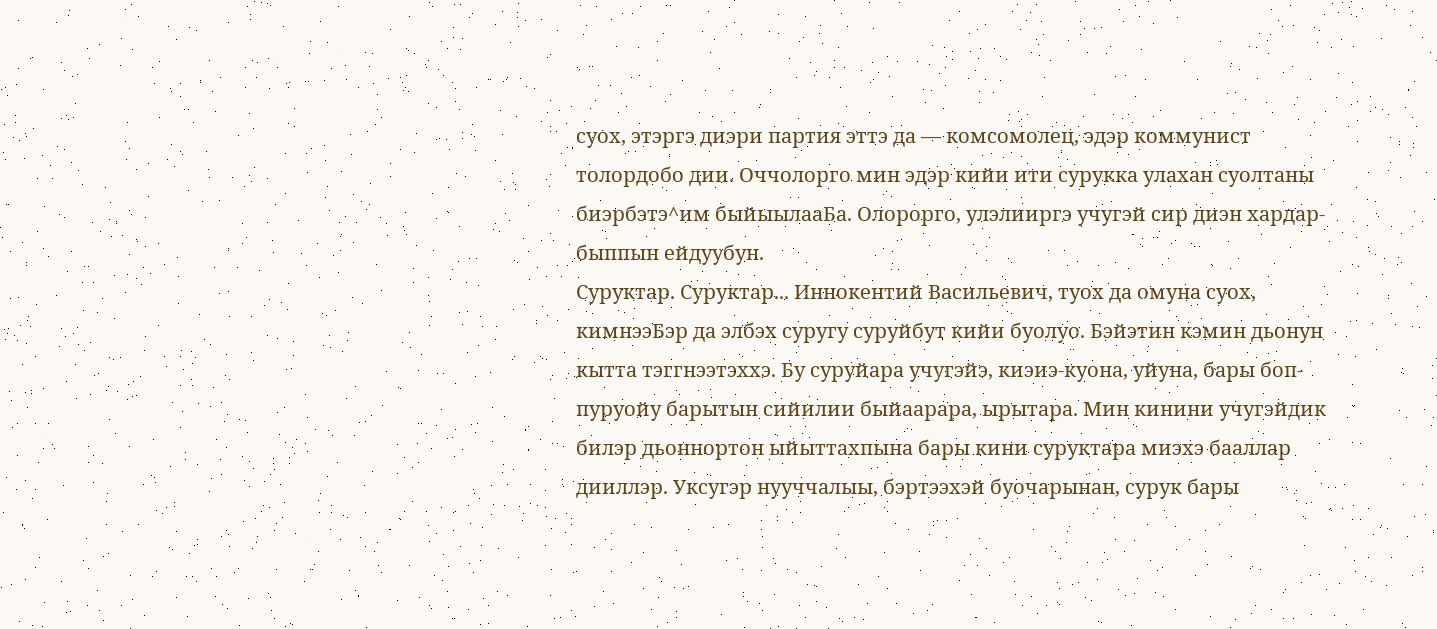суох, этэргэ диэри партия эттэ да — комсомолец, эдэр коммунист
толордобо дии. Оччолорго мин эдэр кийи ити сурукка улахан суолтаны
биэрбэтэ^им быйыылааБа. Олорорго, улэлииргэ учугэй сир диэн хардар-
быппын ейдуубун.
Суруктар. Суруктар... Иннокентий Васильевич, туох да омуна суох,
кимнээБэр да элбэх суругу суруйбут кийи буолуо. Бэйэтин кэмин дьонун
кытта тэггнээтэххэ. Бу суруйара учугэйэ, киэиэ-куона, уйуна, бары боп-
пуруойу барытын сийилии быйаарара, ырытара. Мин кинини учугэйдик
билэр дьоннортон ыйыттахпына бары кини суруктара миэхэ бааллар
дииллэр. Уксугэр нууччалыы, бэртээхэй буочарынан, сурук бары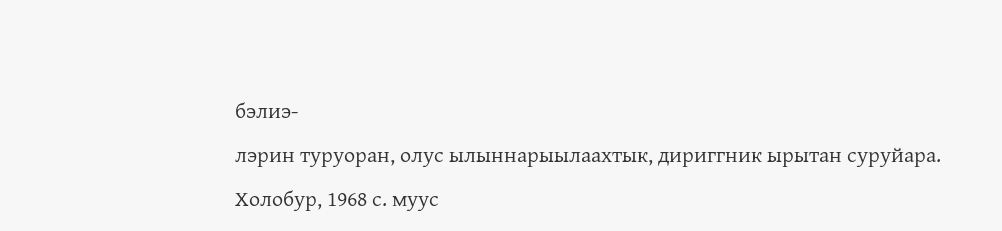бэлиэ-
лэрин туруоран, олус ылыннарыылаахтык, дириггник ырытан суруйара.
Холобур, 1968 с. муус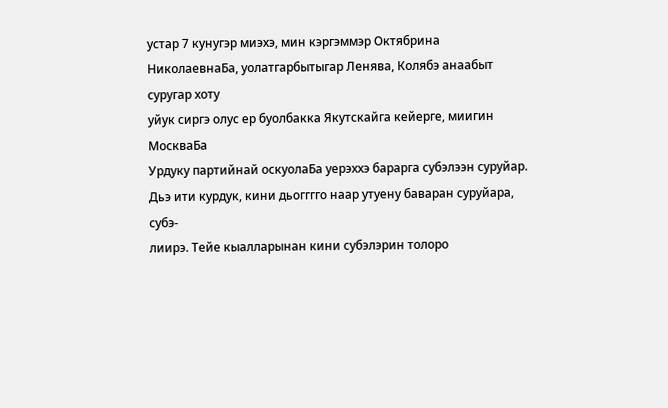устар 7 кунугэр миэхэ, мин кэргэммэр Октябрина
НиколаевнаБа, уолатгарбытыгар Ленява, Колябэ анаабыт суругар хоту
уйук сиргэ олус ер буолбакка Якутскайга кейерге, миигин МоскваБа
Урдуку партийнай оскуолаБа уерэххэ барарга субэлээн суруйар.
Дьэ ити курдук, кини дьогггго наар утуену баваран суруйара, субэ-
лиирэ. Тейе кыалларынан кини субэлэрин толоро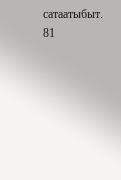сатаатыбыт.
81